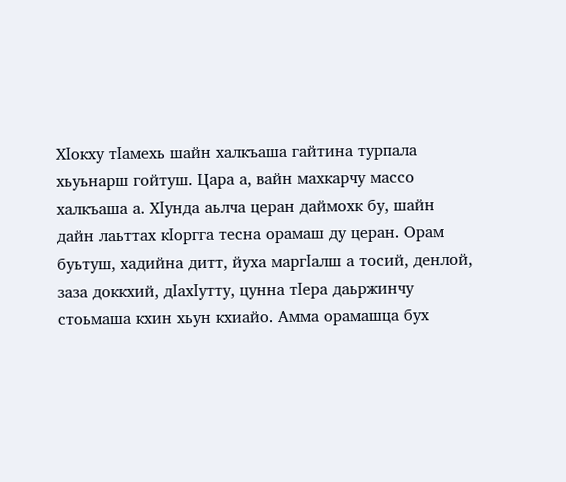Хӏокху тӏамехь шайн халкъаша гайтина турпала хьуьнарш гойтуш. Цара а, вайн махкарчу массо халкъаша а. Хӏунда аьлча церан даймохк бу, шайн дайн лаьттах кӏоргга тесна орамаш ду церан. Орам буьтуш, хадийна дитт, йуха маргӏалш а тосий, денлой, заза доккхий, дӏахӏутту, цунна тӏера даьржинчу стоьмаша кхин хьун кхиайо. Амма орамашца бух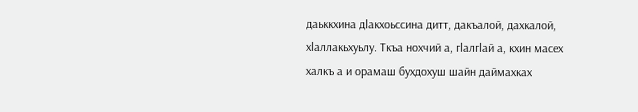даьккхина дӏакхоьссина дитт, дакъалой, дахкалой, хӏаллакьхуьлу. Ткъа нохчий а, гӏалгӏай а, кхин масех халкъ а и орамаш бухдохуш шайн даймахках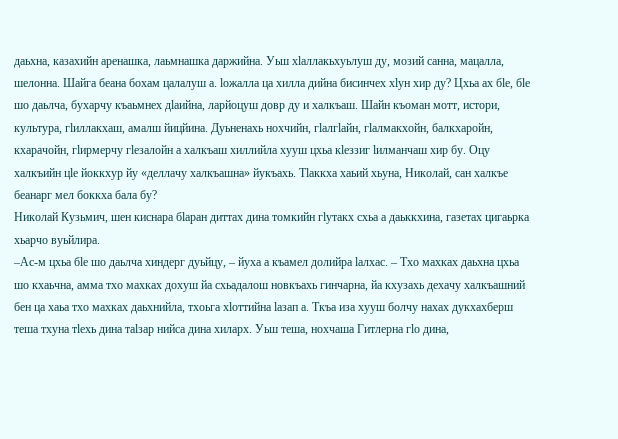даьхна, казахийн аренашка, лаьмнашка даржийна. Уьш хӏаллакьхуьлуш ду, мозий санна, мацалла, шелонна. Шайга беана бохам цалалуш а. ӏожалла ца хилла дийна бисинчех хӏун хир ду? Цхьа ах бӏе, бӏе шо даьлча, бухарчу къаьмнех дӏаийна, ларйоцуш довр ду и халкъаш. Шайн къоман мотт, истори, культура, гӏиллакхаш, амалш йицйина. Дуьненахь нохчийн, гӏалгӏайн, гӏалмакхойн, балкхаройн, кхарачойн, гӏирмерчу гӏезалойн а халкъаш хиллийла хууш цхьа кӏеззиг ӏилманчаш хир бу. Оцу халкъийн цӏе йоккхур йу «деллачу халкъашна» йукъахь. Тӏаккха хаьий хьуна, Николай, сан халкъе беанарг мел боккха бала бу?
Николай Кузьмич, шен киснара бӏаран диттах дина томкийн гӏутакх схьа а даьккхина, газетах цигаьрка хьарчо вуьйлира.
–Ас-м цхьа бӏе шо даьлча хиндерг дуьйцу, – йуха а къамел долийра ӏалхас. – Тхо махках даьхна цхьа шо кхаьчна, амма тхо махках дохуш йа схьадалош новкъахь гинчарна, йа кхузахь дехачу халкъашний бен ца хаьа тхо махках даьхнийла, тхоьга хӏоттийна ӏазап а. Ткъа иза хууш болчу нахах дукхахберш теша тхуна тӏехь дина таӏзар нийса дина хиларх. Уьш теша, нохчаша Гитлерна гӏо дина,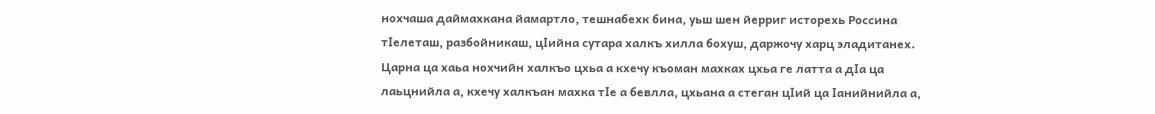нохчаша даймахкана йамартло, тешнабехк бина, уьш шен йерриг исторехь Россина тӏелеташ, разбойникаш, цӏийна сутара халкъ хилла бохуш, даржочу харц эладитанех. Царна ца хаьа нохчийн халкъо цхьа а кхечу къоман махках цхьа ге латта а дӏа ца лаьцнийла а, кхечу халкъан махка тӏе а бевлла, цхьана а стеган цӏий ца ӏанийнийла а,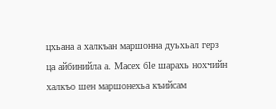цхьана а халкъан маршонна дуьхьал герз ца айбинийла а. Масех бӏе шарахь нохчийн халкъо шен маршонехьа къийсам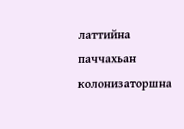латтийна паччахьан колонизаторшна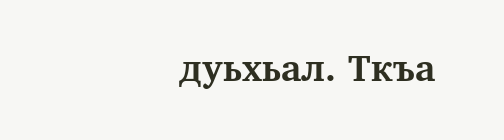дуьхьал. Ткъа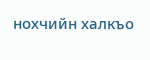нохчийн халкъо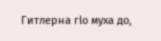Гитлерна гӏо муха до,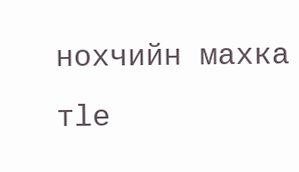нохчийн махка тӏе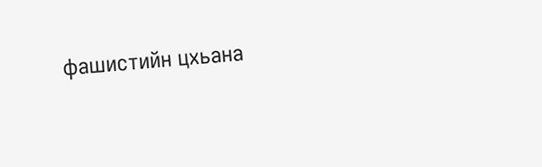фашистийн цхьана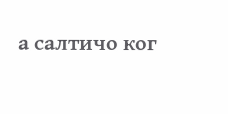а салтичо ког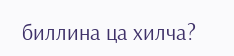биллина ца хилча?